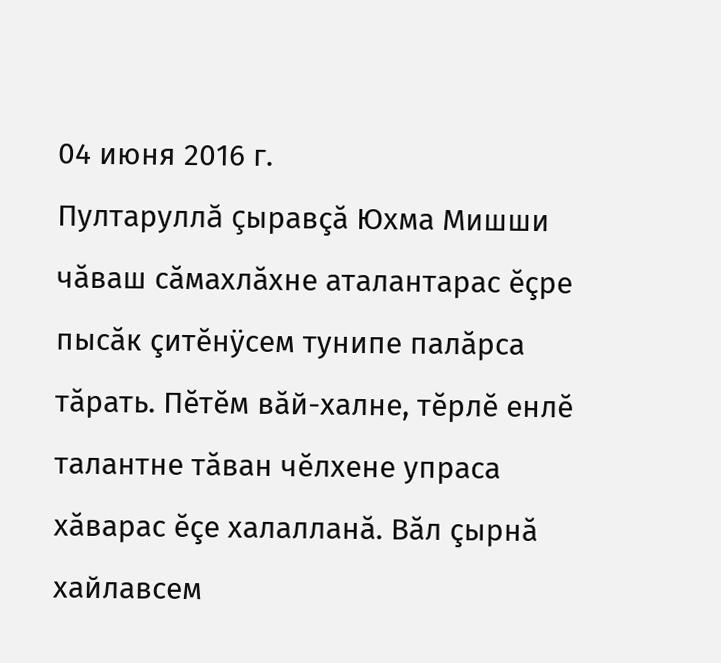04 июня 2016 г.
Пултаруллă çыравçă Юхма Мишши чăваш сăмахлăхне аталантарас ĕçре пысăк çитĕнÿсем тунипе палăрса тăрать. Пĕтĕм вăй-халне, тĕрлĕ енлĕ талантне тăван чĕлхене упраса хăварас ĕçе халалланă. Вăл çырнă хайлавсем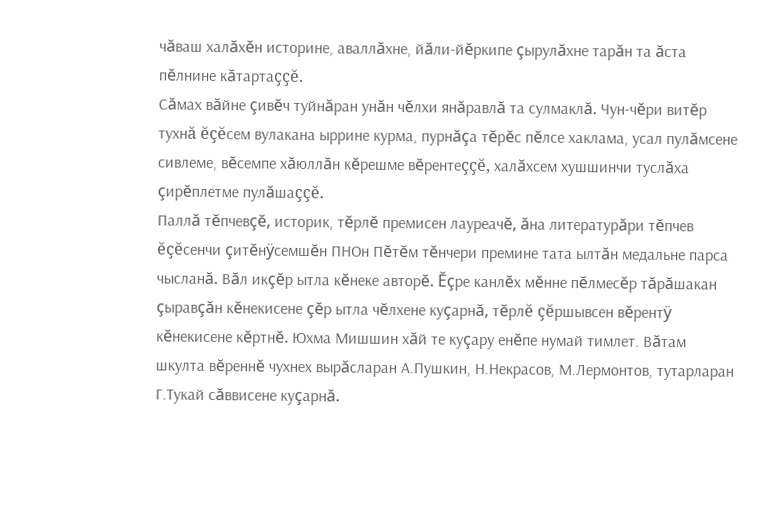чăваш халăхĕн историне, аваллăхне, йăли-йĕркипе çырулăхне тарăн та ăста пĕлнине кăтартаççĕ.
Сăмах вăйне çивĕч туйнăран унăн чĕлхи янăравлă та сулмаклă. Чун-чĕри витĕр тухнă ĕçĕсем вулакана ыррине курма, пурнăçа тĕрĕс пĕлсе хаклама, усал пулăмсене сивлеме, вĕсемпе хăюллăн кĕрешме вĕрентеççĕ, халăхсем хушшинчи туслăха çирĕплетме пулăшаççĕ.
Паллă тĕпчевçĕ, историк, тĕрлĕ премисен лауреачĕ, ăна литературăри тĕпчев ĕçĕсенчи çитĕнÿсемшĕн ПНОн Пĕтĕм тĕнчери премине тата ылтăн медальне парса чысланă. Вăл икçĕр ытла кĕнеке авторĕ. Ĕçре канлĕх мĕнне пĕлмесĕр тăрăшакан çыравçăн кĕнекисене çĕр ытла чĕлхене куçарнă, тĕрлĕ çĕршывсен вĕрентÿ кĕнекисене кĕртнĕ. Юхма Мишшин хăй те куçару енĕпе нумай тимлет. Вăтам шкулта вĕреннĕ чухнех вырăсларан А.Пушкин, Н.Некрасов, М.Лермонтов, тутарларан Г.Тукай сăввисене куçарнă.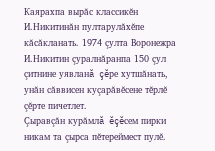Каярахпа вырăс классикĕн И.Никитинăн пултарулăхĕпе кăсăкланать. 1974 çулта Воронежра И.Никитин çуралнăранпа 150 çул çитнине уявланă çĕре хутшăнать, унăн сăввисен куçарăвĕсене тĕрлĕ çĕрте пичетлет.
Çыравçăн курăмлă ĕçĕсем пирки никам та çырса пĕтереймест пулĕ.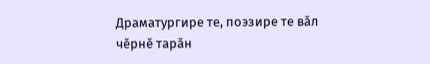Драматургире те, поэзире те вăл чĕрнĕ тарăн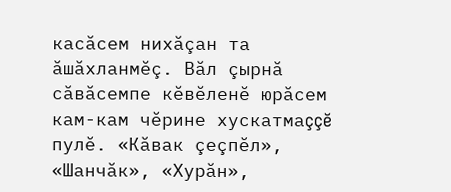касăсем нихăçан та ăшăхланмĕç. Вăл çырнă сăвăсемпе кĕвĕленĕ юрăсем кам-кам чĕрине хускатмаççĕ пулĕ. «Кăвак çеçпĕл», «Шанчăк», «Хурăн»,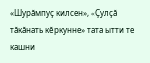«Шурăмпуç килсен», «Çулçă тăкăнать кĕркунне» тата ытти те кашни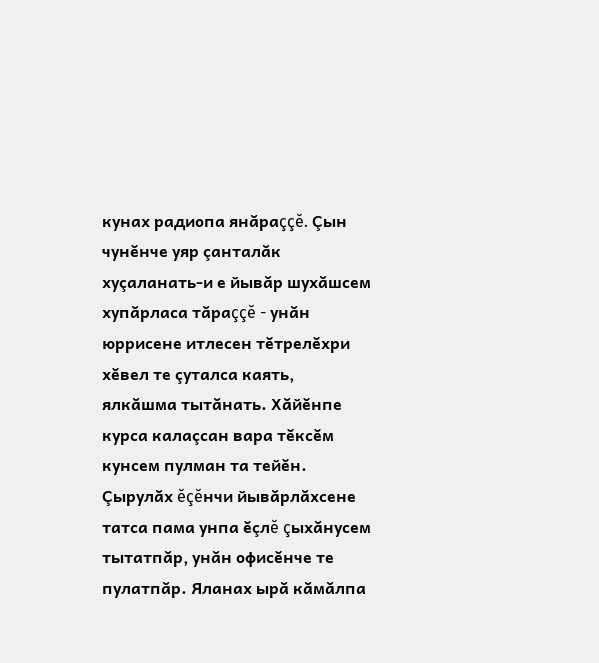кунах радиопа янăраççĕ. Çын чунĕнче уяр çанталăк хуçаланать-и е йывăр шухăшсем хупăрласа тăраççĕ - унăн юррисене итлесен тĕтрелĕхри хĕвел те çуталса каять, ялкăшма тытăнать. Хăйĕнпе курса калаçсан вара тĕксĕм кунсем пулман та тейĕн. Çырулăх ĕçĕнчи йывăрлăхсене татса пама унпа ĕçлĕ çыхăнусем тытатпăр, унăн офисĕнче те пулатпăр. Яланах ырă кăмăлпа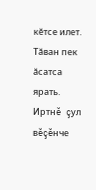кĕтсе илет. Тăван пек ăсатса ярать.
Иртнĕ çул вĕçĕнче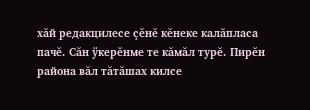хăй редакцилесе çĕнĕ кĕнеке калăпласа пачĕ. Сăн ÿкерĕнме те кăмăл турĕ. Пирĕн района вăл тăтăшах килсе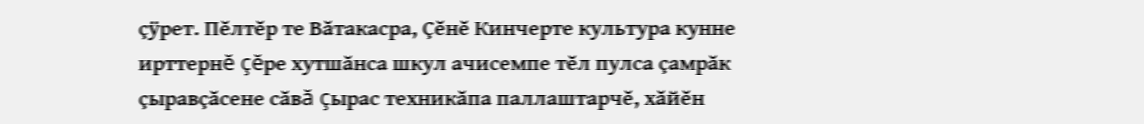çÿрет. Пĕлтĕр те Вăтакасра, Çĕнĕ Кинчерте культура кунне ирттернĕ çĕре хутшăнса шкул ачисемпе тĕл пулса çамрăк çыравçăсене сăвă çырас техникăпа паллаштарчĕ, хăйĕн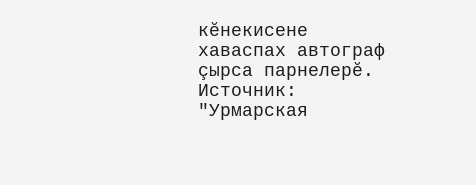кĕнекисене хаваспах автограф çырса парнелерĕ.
Источник: "Урмарская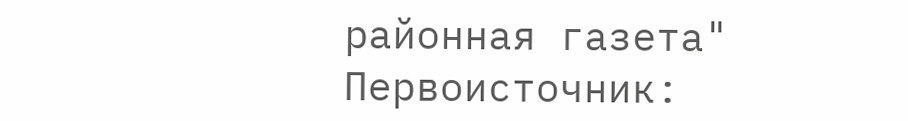районная газета"
Первоисточник: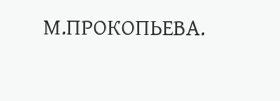М.ПРОКОПЬЕВА.